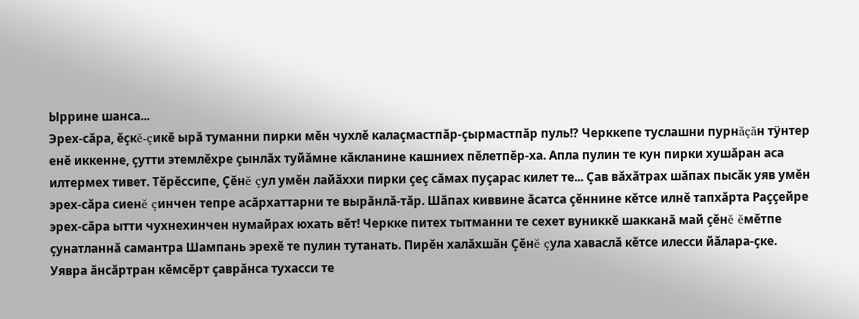Ыррине шанса...
Эрех-сăра, ĕçкĕ-çикĕ ырă туманни пирки мĕн чухлĕ калаçмастпăр-çырмастпăр пуль!? Черккепе туслашни пурнăçăн тÿнтер енĕ иккенне, çутти этемлĕхре çынлăх туйăмне кăкланине кашниех пĕлетпĕр-ха. Апла пулин те кун пирки хушăран аса илтермех тивет. Тĕрĕссипе, Çĕнĕ çул умĕн лайăххи пирки çеç сăмах пуçарас килет те... Çав вăхăтрах шăпах пысăк уяв умĕн эрех-сăра сиенĕ çинчен тепре асăрхаттарни те вырăнлă-тăр. Шăпах киввине ăсатса çĕннине кĕтсе илнĕ тапхăрта Раççейре эрех-сăра ытти чухнехинчен нумайрах юхать вĕт! Черкке питех тытманни те сехет вуниккĕ шакканă май çĕнĕ ĕмĕтпе çунатланнă самантра Шампань эрехĕ те пулин тутанать. Пирĕн халăхшăн Çĕнĕ çула хаваслă кĕтсе илесси йăлара-çке.
Уявра ăнсăртран кĕмсĕрт çаврăнса тухасси те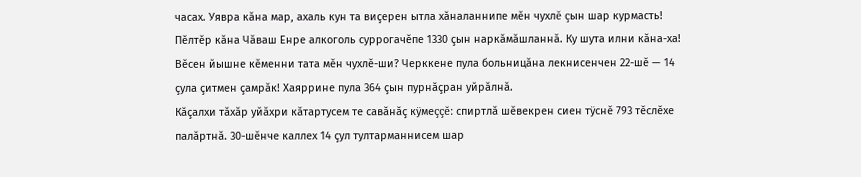часах. Уявра кăна мар, ахаль кун та виçерен ытла хăналаннипе мĕн чухлĕ çын шар курмасть! Пĕлтĕр кăна Чăваш Енре алкоголь суррогачĕпе 1330 çын наркăмăшланнă. Ку шута илни кăна-ха! Вĕсен йышне кĕменни тата мĕн чухлĕ-ши? Черккене пула больницăна лекнисенчен 22-шĕ — 14 çула çитмен çамрăк! Хаяррине пула 364 çын пурнăçран уйрăлнă.
Кăçалхи тăхăр уйăхри кăтартусем те савăнăç кÿмеççĕ: спиртлă шĕвекрен сиен тÿснĕ 793 тĕслĕхе палăртнă. 30-шĕнче каллех 14 çул тултарманнисем шар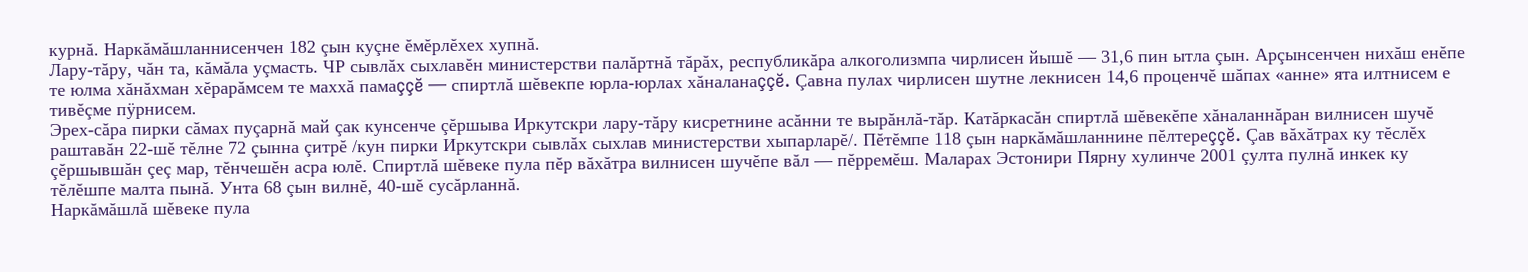курнă. Наркăмăшланнисенчен 182 çын куçне ĕмĕрлĕхех хупнă.
Лару-тăру, чăн та, кăмăла уçмасть. ЧР сывлăх сыхлавĕн министерстви палăртнă тăрăх, республикăра алкоголизмпа чирлисен йышĕ — 31,6 пин ытла çын. Арçынсенчен нихăш енĕпе те юлма хăнăхман хĕрарăмсем те маххă памаççĕ — спиртлă шĕвекпе юрла-юрлах хăналанаççĕ. Çавна пулах чирлисен шутне лекнисен 14,6 проценчĕ шăпах «анне» ята илтнисем е тивĕçме пÿрнисем.
Эрех-сăра пирки сăмах пуçарнă май çак кунсенче çĕршыва Иркутскри лару-тăру кисретнине асăнни те вырăнлă-тăр. Катăркасăн спиртлă шĕвекĕпе хăналаннăран вилнисен шучĕ раштавăн 22-шĕ тĕлне 72 çынна çитрĕ /кун пирки Иркутскри сывлăх сыхлав министерстви хыпарларĕ/. Пĕтĕмпе 118 çын наркăмăшланнине пĕлтереççĕ. Çав вăхăтрах ку тĕслĕх çĕршывшăн çеç мар, тĕнчешĕн асра юлĕ. Спиртлă шĕвеке пула пĕр вăхăтра вилнисен шучĕпе вăл — пĕрремĕш. Маларах Эстонири Пярну хулинче 2001 çулта пулнă инкек ку тĕлĕшпе малта пынă. Унта 68 çын вилнĕ, 40-шĕ сусăрланнă.
Наркăмăшлă шĕвеке пула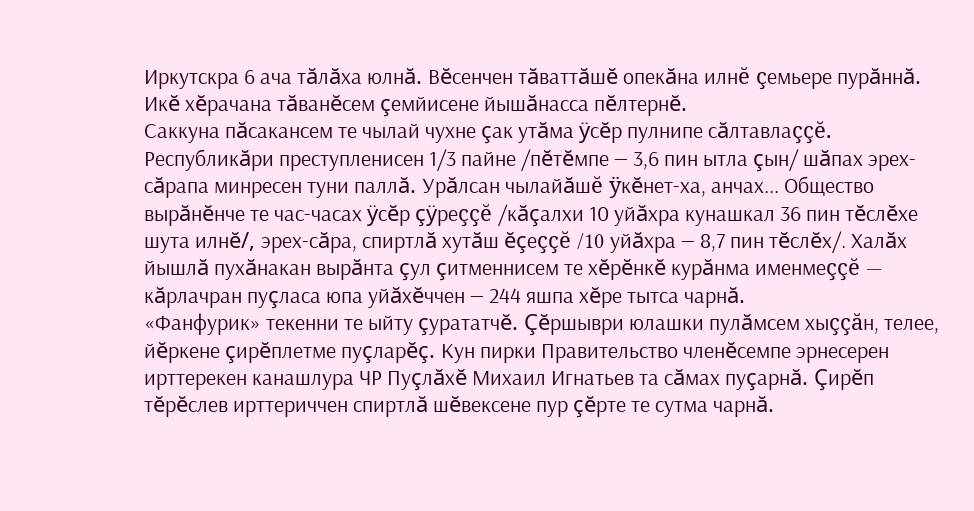Иркутскра 6 ача тăлăха юлнă. Вĕсенчен тăваттăшĕ опекăна илнĕ çемьере пурăннă. Икĕ хĕрачана тăванĕсем çемйисене йышăнасса пĕлтернĕ.
Саккуна пăсакансем те чылай чухне çак утăма ÿсĕр пулнипе сăлтавлаççĕ. Республикăри преступленисен 1/3 пайне /пĕтĕмпе — 3,6 пин ытла çын/ шăпах эрех-сăрапа минресен туни паллă. Урăлсан чылайăшĕ ÿкĕнет-ха, анчах... Общество вырăнĕнче те час-часах ÿсĕр çÿреççĕ /кăçалхи 10 уйăхра кунашкал 36 пин тĕслĕхе шута илнĕ/, эрех-сăра, спиртлă хутăш ĕçеççĕ /10 уйăхра — 8,7 пин тĕслĕх/. Халăх йышлă пухăнакан вырăнта çул çитменнисем те хĕрĕнкĕ курăнма именмеççĕ — кăрлачран пуçласа юпа уйăхĕччен — 244 яшпа хĕре тытса чарнă.
«Фанфурик» текенни те ыйту çурататчĕ. Çĕршыври юлашки пулăмсем хыççăн, телее, йĕркене çирĕплетме пуçларĕç. Кун пирки Правительство членĕсемпе эрнесерен ирттерекен канашлура ЧР Пуçлăхĕ Михаил Игнатьев та сăмах пуçарнă. Çирĕп тĕрĕслев ирттериччен спиртлă шĕвексене пур çĕрте те сутма чарнă.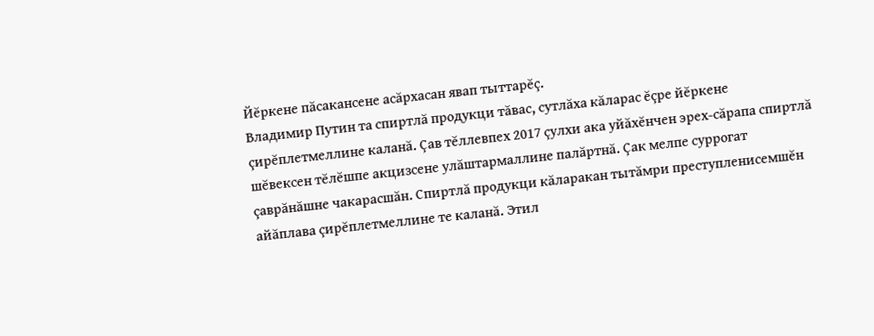Йĕркене пăсакансене асăрхасан явап тыттарĕç.
Владимир Путин та спиртлă продукци тăвас, сутлăха кăларас ĕçре йĕркене çирĕплетмеллине каланă. Çав тĕллевпех 2017 çулхи ака уйăхĕнчен эрех-сăрапа спиртлă шĕвексен тĕлĕшпе акцизсене улăштармаллине палăртнă. Çак мелпе суррогат çаврăнăшне чакарасшăн. Спиртлă продукци кăларакан тытăмри преступленисемшĕн айăплава çирĕплетмеллине те каланă. Этил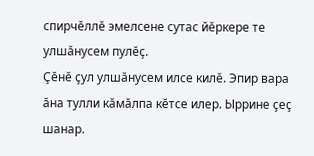спирчĕллĕ эмелсене сутас йĕркере те улшăнусем пулĕç.
Çĕнĕ çул улшăнусем илсе килĕ. Эпир вара ăна тулли кăмăлпа кĕтсе илер. Ыррине çеç шанар.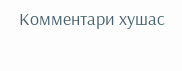Комментари хушас